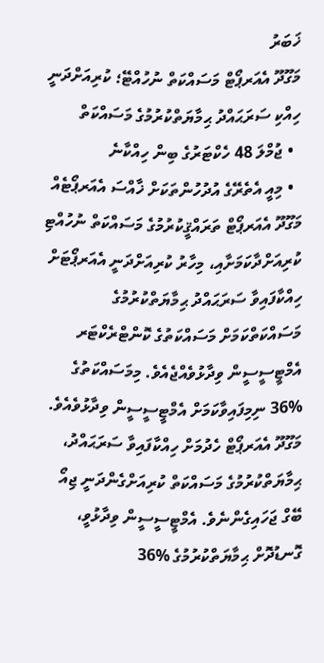ޚަބަރު
މަގޫދޫ އެއަރޕޯޓް މަސައްކަތް ނުހުއްޓޭ؛ ކުރިއަށްދަނީ ހިއްކި ސަރަޙައްދު ޙިމާޔަތްކުރުމުގެ މަސައްކަތް
  • ޖުމްލަ 48 ހެކްޓަރުގެ ބިން ހިއްކާނެ
  • މިއީ އެތެރޭގެ އުދުހުންތަކަށް ޚާއްސަ އެއަރޕޯޓެއް
މަގޫދޫ އެއަރޕޯޓް ތަރައްޤީކުރުމުގެ މަސައްކަތް ނުހުއްޓި ކުރިއަށްދާކަމަށާއި، މިހާރު ކުރިއަށްދަނީ އެއަރޕޯޓަށް ހިއްކާފައިވާ ސަރަޙައްދު ޙިމާޔަތްކުރުމުގެ މަސައްކަތްކަމަށް މަސައްކަތުގެ ކޮންޓްރެކްޓަރ އެމްޓީސީސީން ވިދާޅުވެއްޖެއެވެ. މިމަސައްކަތުގެ %36 ނިމިފައިވާކަމަށް އެމްޓީސީސީން ވިދާޅުވެއެވެ.
މަގޫދޫ އެއަރޕޯޓް ހެދުމަށް ހިއްކާފައިވާ ސަރަޙައްދު، ޙިމާޔަތްކުރުމުގެ މަސައްކަތް ކުރިއަށްގެންދަނީ ޖިއޯ ބޭގް ޖަހައިގެންނެވެ. އެމްޓީސީސީން ވިދާޅުވީ، ގޮނޑުދޮށް ޙިމާޔަތްކުރުމުގެ %36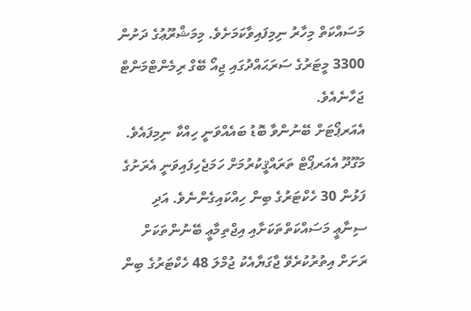މަސައްކަތް މިހާރު ނިމިފައިވާކަމަށެވެ. މިމަޝްރޫޢުގެ ދަށުން 3300 މީޓަރުގެ ސަރަޙައްދުގައި ޖިއޯ ބޭގް ރިމެންޓްމަންޓް ޖަހާނެއެވެ.
އެއަރޕޯޓަށް ބޭނުންވާ ބޮޑު ބައެއްވަނީ ހިއްކާ ނިމިފައެވެ. މަގޫދޫ އެއަރޕޯޓް ތަރައްޤީކުރުމަށް ހަމަޖެހިފައިވަނީ އެރަށުގެ ފަޅުން 30 ހެކްޓަރުގެ ބިން ހިއްކައިގެންނެވެ. އަދި ސިނާޢީ މަސައްކަތްތަކަށާއި އިޖްތިމާޢީ ބޭނުންތަކަށް ރަށަށް އިތުރުކުރެވޭ ޖާގަޔާއެކު ޖުމްލަ 48 ހެކްޓަރުގެ ބިން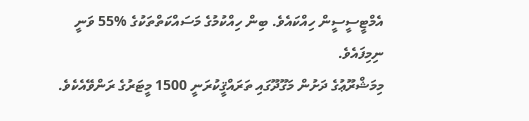އެމްޓީސީސީން ހިއްކައެވެ. ބިން ހިއްކުމުގެ މަސައްކަތްތަކުގެ %55 ވަނީ ނިމިފައެވެ.
މިމަޝްރޫޢުގެ ދަށުން މަގޫދޫގައި ތަރައްޤީކުރަނީ 1500 މީޓަރުގެ ރަންވޭއެކެވެ.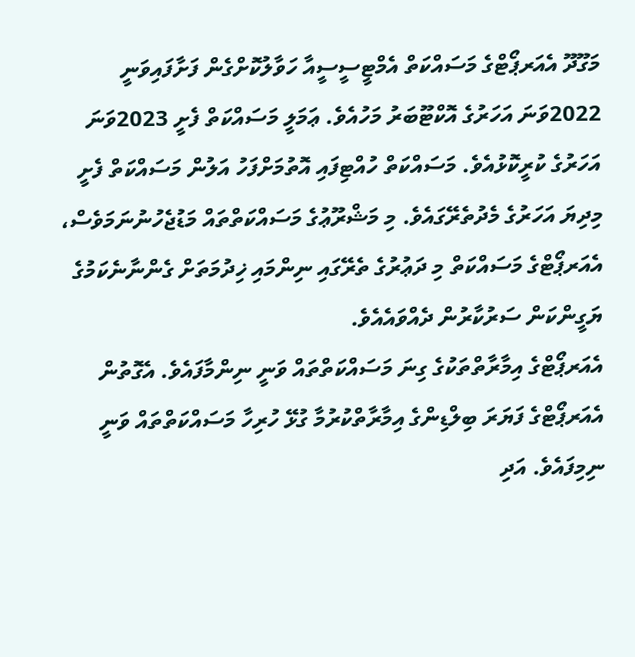މަގޫދޫ އެއަރޕޯޓްގެ މަސައްކަތް އެމްޓީސީސީއާ ހަވާލުކޮށްގެން ފަށާފައިވަނީ 2022ވަނަ އަހަރުގެ އޮކްޓޫބަރު މަހުއެވެ. ޢަމަލީ މަސައްކަތް ފެށީ 2023ވަނަ އަހަރުގެ ކުރީކޮޅުއެވެ. މަސައްކަތް ހުއްޓިފައި އޮތުމަށްފަހު އަލުން މަސައްކަތް ފެށީ މިދިޔަ އަހަރުގެ މެދުތެރޭގައެވެ. މި މަޝްރޫޢުގެ މަސައްކަތްތައް މަޑުޖެހުނުނަމަވެސް، އެއަރޕޯޓްގެ މަސައްކަތް މި ދަޢުރުގެ ތެރޭގައި ނިންމައި ޚިދުމަތަށް ގެންނާނެކަމުގެ ޔަގީންކަން ސަރުކާރުން ދެއްވައެއެވެ.
އެއަރޕޯޓްގެ އިމާރާތްތަކުގެ ގިނަ މަސައްކަތްތައް ވަނީ ނިންމާފައެވެ. އެގޮތުން އެއަރޕޯޓްގެ ފަޔަރަ ބިލްޑިންގެ އިމާރާތްކުރުމާ ގުޅޭ ހުރިހާ މަސައްކަތްތައް ވަނީ ނިމިފައެވެ. އަދި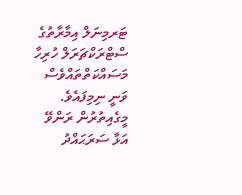ޓަރމިނަލް އިމާރާތުގެ ސްޓްރަކްޗަރަލް ހުރިހާ މަސައްކަތްތައްވެސް ވަނީ ނިމިފައެވެ. މީގެއިތުރުން ރަންވޭ އަޅާ ސަރަޙައްދު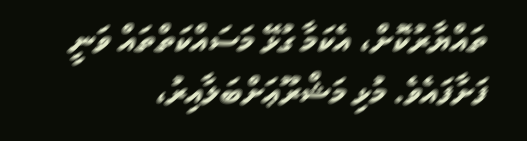ތައްޔާރުކޮށް، އެކަމާ ގުޅޭ މަސައްކަތްތައް ވަނީ ފަށާފައެވެ. މުޅި މަޝްރޫޢަށްބަލާއިރު،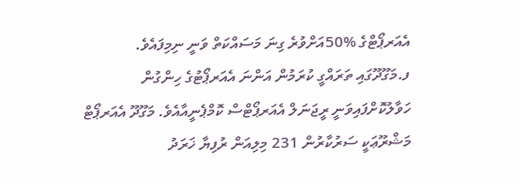އެއަރޕޯޓްގެ %50އަށްވުރެ ގިނަ މަސައްކަތް ވަނީ ނިމިފައެވެ.
ފ.މަގޫދޫގައި ތަރައްގީ ކުރަމުން އަންނަ އެއަރޕޯޓުގެ ހިންގުން ހަވާލުކޮށްފައިވަނީ ރީޖަނަލް އެއަރޕޯޓްސް ކޮމްޕެނީއާއެވެ. މަގޫދޫ އެއަރޕޯޓް މަޝްރޫޢަކީ ސަރުކާރުން 231 މިލިއަން ރުފިޔާ ޚަރަދު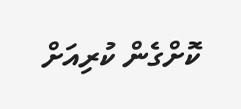ކޮށްގެން ކުރިއަށް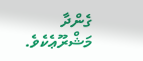ގެންދާ މަޝްރޫޢެކެވެ.